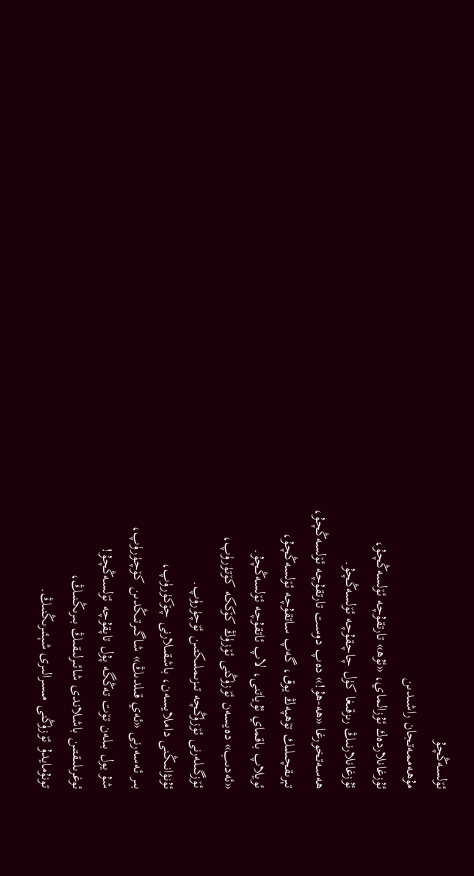ئۆلسەڭچۇ
مۇھەممەتجان راشىدىن
ئۇزغانلاردەك ئۇزالماي، «ئۇھ» تارتقۇچە ئۆلسەڭچۇ،
ئۇزغانلارنىڭ رىزقىغا كۈل چاچقۇچە ئۆلسەڭچۇ.
ھەسەتخورغا «ھە-ھۇ!» دەپ دوست تارتقۇچە ئۆلسەڭچۇ،
تېرىقچىلىك تۆھپەڭ يوق، گەپ ساتقۇچە ئۆلسەڭچۇ،
ئويلاپ باقماي ئۇياتنى، لاپ ئاتقۇچە ئۆلسەڭچۇ.
«ئەدىب» دەيسەن ئۆزۈڭنى ئۆزۈڭ كۆككە كۆتۈرۈپ،
ئۆزگىلەرنى ئۆزۈڭچە تىزىملىكتىن ئۆچۈرۈپ.
ئۇنۋانىڭنى داملايسەن، باشقىلارنى چۆكۈرۈپ،
بىر ئەسەرنى «ئەي قىلدىڭ» شاگىرتىڭدىن كۆچۈرۈپ،
شۇ يول بىلەن تۆت تەڭگە پۇل تاپقۇچە ئۆلسەڭچۇ!
ئوغرىلىقتىن باشلاندى شائىرلىقىڭ بىرىڭنىڭ،
تونۇمايدۇ ئۆزۈڭنى مىسرالىرى شېئىرىڭنىڭ.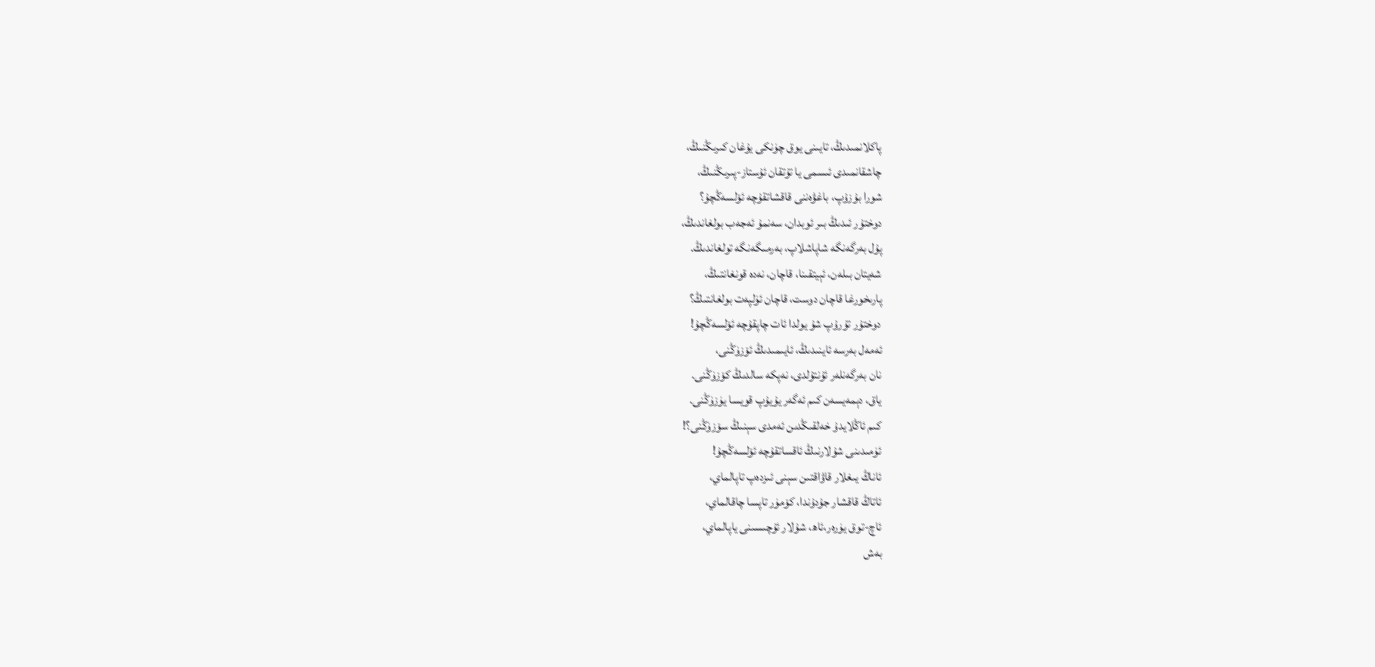پاكلانمىدىڭ، تايىنى يوق چۈنكى يۇغان كىرىڭنىڭ،
چاشقانمىدى ئىسمى يا تۇتقان ئۇستاز-پىرىڭنىڭ،
شورا بۇزۇپ، باغۋەننى قاقشاتقۇچە ئۆلسەڭچۇ؟
دوختۇر ئىدىڭ بىر ئوبدان، سەنمۇ ئەجەب بولغاندىڭ،
پۇل بەرگەنگە شاپاشلاپ، بەرمىگەنگە تولغاندىڭ.
شەيتان بىلەن، ئېيتقىنا، قاچان، نەدە قونغانتىڭ،
پارىخورغا قاچان دوست، قاچان ئۈلپەت بولغانتىڭ؟
دوختۇر تۇرۇپ شۇ يولدا ئات چاپقۇچە ئۆلسەڭچۇ!
ئەمەل بەرسە ئاينىدىڭ، ئايىمىدىڭ ئۆزۈڭنى،
نان بەرگەنلەر ئۇنتۇلدى، نەپكە سالدىڭ كۆزۈڭنى.
ياق، دېمەيسەن كىم ئەگەر يۇيۇپ قويسا يۈزۈڭنى.
كىم ئاڭلايدۇ خەلقىڭدىن ئەمدى سېنىڭ سۆزۈڭنى؟!
ئۈمىدىنى شۇلارنىڭ ئاقساتقۇچە ئۆلسەڭچۇ!
ئاناڭ يىغلار قاۋاقتىن سېنى ئىزدەپ تاپالماي،
ئاتاڭ قاقشار جۇدۇندا، كۆمۈر تاپسا چاقالماي،
ئاچ-توق يۈرەر،ئاھ، شۇلار ئۇچىسىنى ياپالماي،
بەش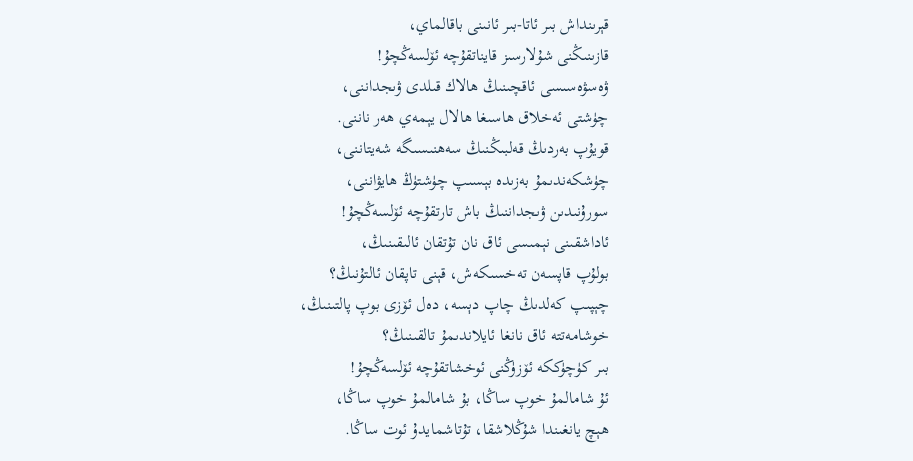قېرىنداش بىر ئاتا-بىر ئانىنى باقالماي،
قازىنىڭنى شۇلارسىز قايناتقۇچە ئۆلسەڭچۇ!
ۋەسۋەسىسى ئاقچىنىڭ ھالاك قىلدى ۋىجداننى،
چۈشتى ئەخلاق ھاسىغا ھالال يېمەي ھەر ناننى.
قويۇپ بەردىڭ قەلبىڭنىڭ سەھنىسىگە شەيتاننى،
چۈشكەندىمۇ بەزىدە بېسىپ چۈشتۈڭ ھايۋاننى،
سورۇنىدىن ۋىجداننىڭ باش تارتقۇچە ئۆلسەڭچۇ!
ئاداشقىنى نېمىسى ئاق نان تۇتقان ئالىقىنىڭ،
بولۇپ قاپسەن تەخسىكەش، قېنى تاپقان ئالتۇنىڭ؟
چېپىپ كەلدىڭ چاپ دېسە، دەل ئۆزى بوپ پالتىنىڭ،
خوشامەتتە ئاق نانغا ئايلاندىمۇ تالقىنىڭ؟
بىر كۈچۈككە ئۆزۈڭنى ئوخشاتقۇچە ئۆلسەڭچۇ!
ئۇ شامالمۇ خوپ ساڭا، بۇ شامالمۇ خوپ ساڭا،
ھېچ يانغىندا شۇڭلاشقا، تۇتاشمايدۇ ئوت ساڭا.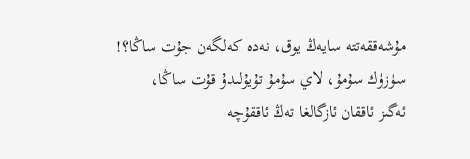مۇشەققەتتە سايەڭ يوق، نەدە كەلگەن جۇت ساڭا؟!
سۈزۈك سۇمۇ، لاي سۇمۇ تۇيۇلىدۇ قۇت ساڭا،
ئەگىز ئاققان ئازگالغا تەڭ ئاققۇچە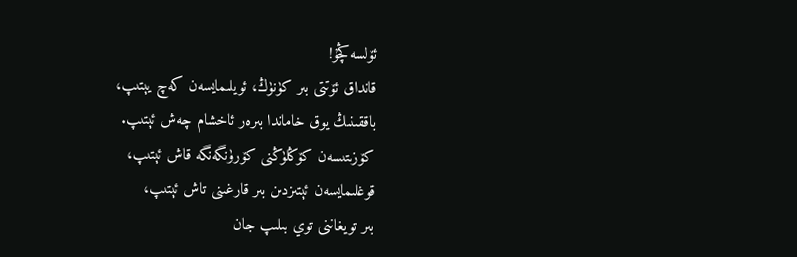ئۆلسەڭچۇ!
قانداق ئۆتتى بىر كۈنۈڭ، ئويلىمايسەن كەچ يېتىپ،
باققىنىڭ يوق خاماندا بىرەر ئاخشام چەش ئېتىپ.
كۆزىتىسەن كۆڭلۈڭنى كۆرۈنگەنگە قاش ئېتىپ،
قوغلىمايسەن ئېتىزدىن بىر قارغىنى تاش ئېتىپ،
بىر تويغاننى توي بىلىپ جان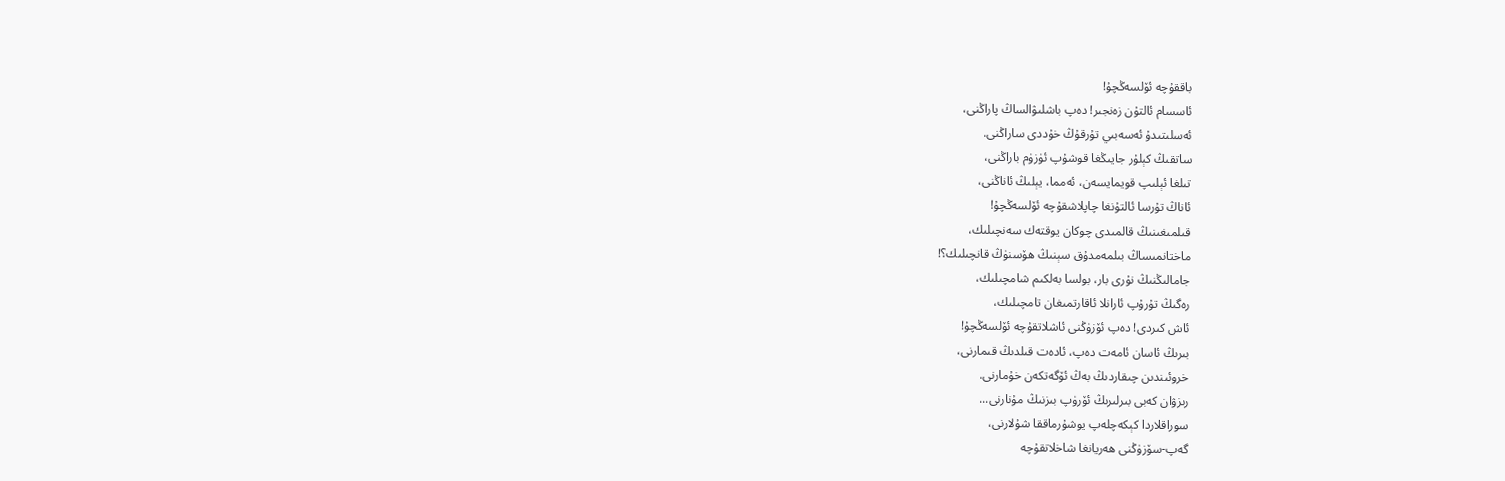باققۇچە ئۆلسەڭچۇ!
ئاسسام ئالتۇن زەنجىر! دەپ باشلىۋالساڭ پاراڭنى،
ئەسلىتىدۇ ئەسەبىي تۇرقۇڭ خۇددى ساراڭنى.
ساتقىڭ كېلۇر جايىڭغا قوشۇپ ئۈزۈم باراڭنى،
تىلغا ئېلىپ قويمايسەن، ئەمما، يېلىڭ ئاناڭنى،
ئاناڭ تۇرسا ئالتۇنغا چاپلاشقۇچە ئۆلسەڭچۇ!
قىلمىغىنىڭ قالمىدى چوكان يوقتەك سەنچىلىك،
ماختانمىساڭ بىلمەمدۇق سېنىڭ ھۆسنۈڭ قانچىلىك؟!
جامالىڭنىڭ نۇرى بار، بولسا بەلكىم شامچىلىك،
رەگىڭ تۇرۇپ ئارانلا ئاقارتمىغان تامچىلىك،
ئاش كىردى! دەپ ئۆزۈڭنى ئاشلاتقۇچە ئۆلسەڭچۇ!
بىرىڭ ئاسان ئامەت دەپ، ئادەت قىلدىڭ قىمارنى،
خروئىندىن چىقاردىڭ بەڭ ئۆگەتكەن خۇمارنى.
رىزۋان كەبى بىرلىرىڭ ئۆرۈپ بىزنىڭ مۇنارنى...
سوراقلاردا كېكەچلەپ يوشۇرماققا شۇلارنى،
گەپ-سۆزۈڭنى ھەريانغا شاخلاتقۇچە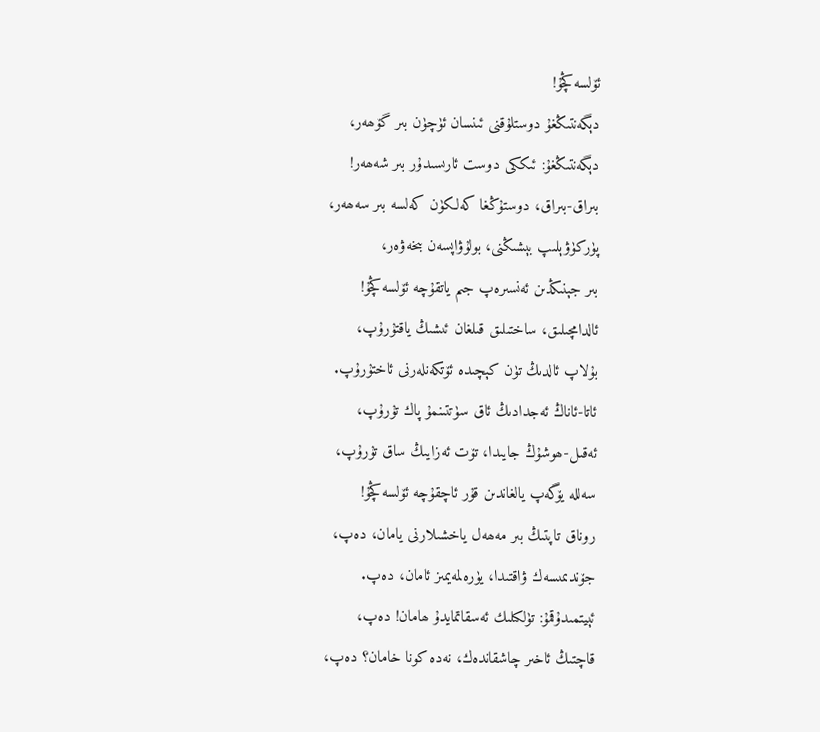ئۆلسەڭچۇ!
دېگەنتىڭغۇ دوستلۇقنى ئىنسان ئۈچۈن بىر گۆھەر،
دېگەنتىڭغۇ: ئىككى دوست ئارىسىدۇر بىر شەھەر!
بىراق-بىراق، دوستۇڭغا كەلكۈن كەلسە بىر سەھەر،
پۈركۈۋېلىپ بېشىڭنى، بولۇۋاپسەن بىخەۋەر،
بىر جېنىڭدىن ئەنسىرەپ جىم ياتقۇچە ئۆلسەڭچۇ!
ئالدامچىلىق، ساختىلىق قىلغان ئىشىڭ ياقتۇرۇپ،
بۇلاپ ئالدىڭ تۈن كېچىدە ئۆتكەنلەرنى ئاختۇرۇپ.
ئاتا-ئاناڭ ئەجدادىڭ ئاق سۈتتىنمۇ پاك تۇرۇپ،
ئەقىل-ھوشۇڭ جايىدا، تۆت ئەزايىڭ ساق تۇرۇپ،
سەللە يۆگەپ يالغاندىن قۇر ئاچقۇچە ئۆلسەڭچۇ!
روناق تاپتىڭ بىر مەھەل ياخشىلارنى يامان، دەپ،
جۆندىمىسەك ۋاقتىدا، يۈرەلمەيمىز ئامان، دەپ.
ئېيتمىدۇقمۇ: تۈلكىلىك ئەسقاتمايدۇ ھامان! دەپ،
قاچتىڭ ئاخىر چاشقاندەك، نەدە كونا خامان؟ دەپ،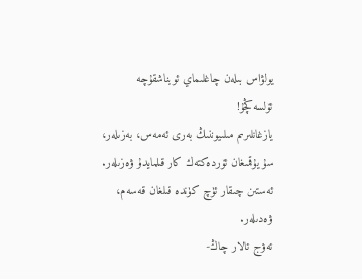يولۋاس بىلەن چاغلىماي ئويناشقۇچە ئۆلسەڭچۇ!
يازغانلىرىم مىلىيوننىڭ بەرى ئەمەس، بەزىلەر،
سۇ يۇقمىغان ئۆردەكتەك كار قىلمايدۇ ۋەزىلەر.
ئەستىن چىقار ئۈچ كۈندە قىلغان قەسەم، ۋەدىلەر.
ئەۋج ئالار چاڭ-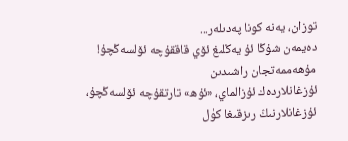توزان، يەنە كونا پەدىلەر...
دەيمەن شۇڭا ئۇ يەڭلىغ ئۆي قاققۇچە ئۆلسەڭچۇ!
مۇھەممەتجان راشىدىن
ئۇزغانلاردەك ئۇزالماي، «ئۇھ» تارتقۇچە ئۆلسەڭچۇ،
ئۇزغانلارنىڭ رىزقىغا كۈل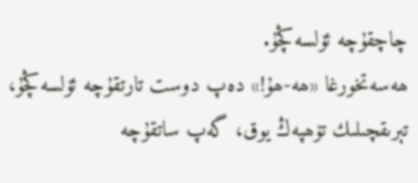چاچقۇچە ئۆلسەڭچۇ.
ھەسەتخورغا «ھە-ھۇ!» دەپ دوست تارتقۇچە ئۆلسەڭچۇ،
تېرىقچىلىك تۆھپەڭ يوق، گەپ ساتقۇچە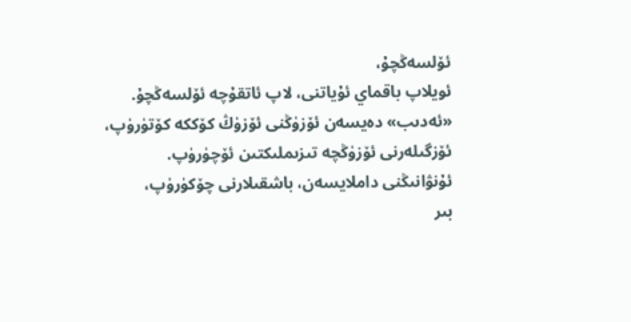ئۆلسەڭچۇ،
ئويلاپ باقماي ئۇياتنى، لاپ ئاتقۇچە ئۆلسەڭچۇ.
«ئەدىب» دەيسەن ئۆزۈڭنى ئۆزۈڭ كۆككە كۆتۈرۈپ،
ئۆزگىلەرنى ئۆزۈڭچە تىزىملىكتىن ئۆچۈرۈپ.
ئۇنۋانىڭنى داملايسەن، باشقىلارنى چۆكۈرۈپ،
بىر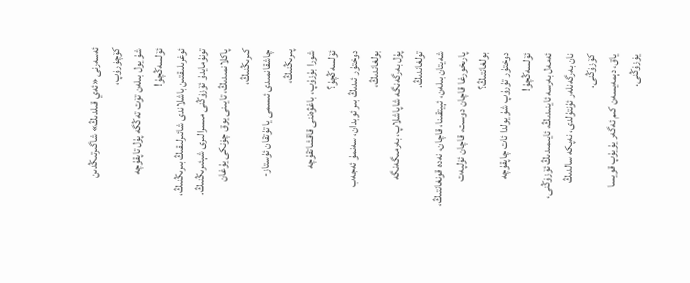ئەسەرنى «ئەي قىلدىڭ» شاگىرتىڭدىن كۆچۈرۈپ،
شۇ يول بىلەن تۆت تەڭگە پۇل تاپقۇچە ئۆلسەڭچۇ!
ئوغرىلىقتىن باشلاندى شائىرلىقىڭ بىرىڭنىڭ،
تونۇمايدۇ ئۆزۈڭنى مىسرالىرى شېئىرىڭنىڭ.
پاكلانمىدىڭ، تايىنى يوق چۈنكى يۇغان كىرىڭنىڭ،
چاشقانمىدى ئىسمى يا تۇتقان ئۇستاز-پىرىڭنىڭ،
شورا بۇزۇپ، باغۋەننى قاقشاتقۇچە ئۆلسەڭچۇ؟
دوختۇر ئىدىڭ بىر ئوبدان، سەنمۇ ئەجەب بولغاندىڭ،
پۇل بەرگەنگە شاپاشلاپ، بەرمىگەنگە تولغاندىڭ.
شەيتان بىلەن، ئېيتقىنا، قاچان، نەدە قونغانتىڭ،
پارىخورغا قاچان دوست، قاچان ئۈلپەت بولغانتىڭ؟
دوختۇر تۇرۇپ شۇ يولدا ئات چاپقۇچە ئۆلسەڭچۇ!
ئەمەل بەرسە ئاينىدىڭ، ئايىمىدىڭ ئۆزۈڭنى،
نان بەرگەنلەر ئۇنتۇلدى، نەپكە سالدىڭ كۆزۈڭنى.
ياق، دېمەيسەن كىم ئەگەر يۇيۇپ قويسا يۈزۈڭنى.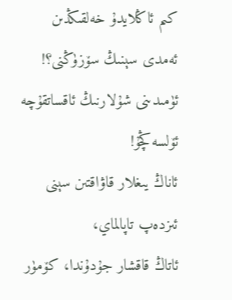كىم ئاڭلايدۇ خەلقىڭدىن ئەمدى سېنىڭ سۆزۈڭنى؟!
ئۈمىدىنى شۇلارنىڭ ئاقساتقۇچە ئۆلسەڭچۇ!
ئاناڭ يىغلار قاۋاقتىن سېنى ئىزدەپ تاپالماي،
ئاتاڭ قاقشار جۇدۇندا، كۆمۈر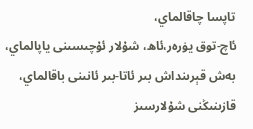تاپسا چاقالماي،
ئاچ-توق يۈرەر،ئاھ، شۇلار ئۇچىسىنى ياپالماي،
بەش قېرىنداش بىر ئاتا-بىر ئانىنى باقالماي،
قازىنىڭنى شۇلارسىز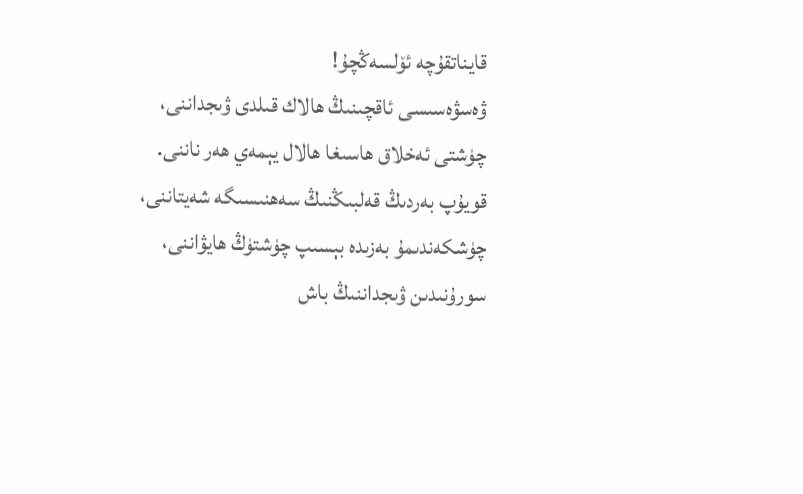قايناتقۇچە ئۆلسەڭچۇ!
ۋەسۋەسىسى ئاقچىنىڭ ھالاك قىلدى ۋىجداننى،
چۈشتى ئەخلاق ھاسىغا ھالال يېمەي ھەر ناننى.
قويۇپ بەردىڭ قەلبىڭنىڭ سەھنىسىگە شەيتاننى،
چۈشكەندىمۇ بەزىدە بېسىپ چۈشتۈڭ ھايۋاننى،
سورۇنىدىن ۋىجداننىڭ باش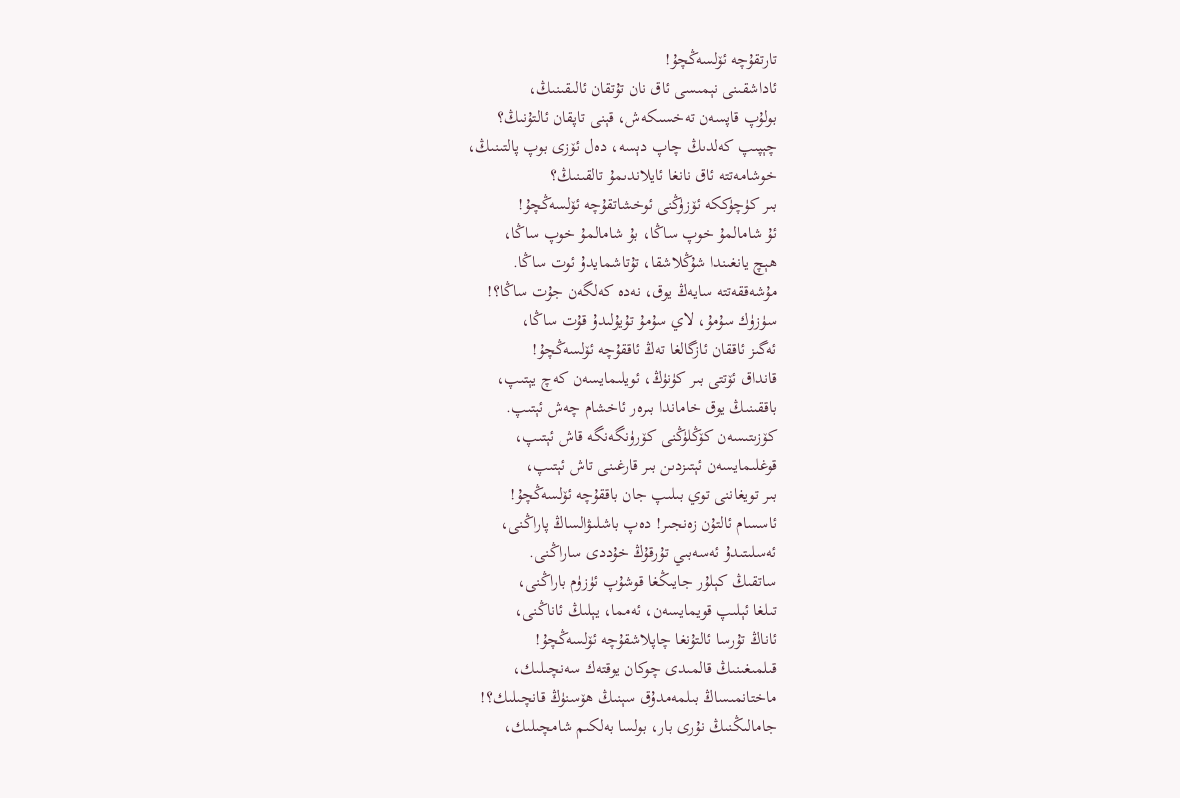تارتقۇچە ئۆلسەڭچۇ!
ئاداشقىنى نېمىسى ئاق نان تۇتقان ئالىقىنىڭ،
بولۇپ قاپسەن تەخسىكەش، قېنى تاپقان ئالتۇنىڭ؟
چېپىپ كەلدىڭ چاپ دېسە، دەل ئۆزى بوپ پالتىنىڭ،
خوشامەتتە ئاق نانغا ئايلاندىمۇ تالقىنىڭ؟
بىر كۈچۈككە ئۆزۈڭنى ئوخشاتقۇچە ئۆلسەڭچۇ!
ئۇ شامالمۇ خوپ ساڭا، بۇ شامالمۇ خوپ ساڭا،
ھېچ يانغىندا شۇڭلاشقا، تۇتاشمايدۇ ئوت ساڭا.
مۇشەققەتتە سايەڭ يوق، نەدە كەلگەن جۇت ساڭا؟!
سۈزۈك سۇمۇ، لاي سۇمۇ تۇيۇلىدۇ قۇت ساڭا،
ئەگىز ئاققان ئازگالغا تەڭ ئاققۇچە ئۆلسەڭچۇ!
قانداق ئۆتتى بىر كۈنۈڭ، ئويلىمايسەن كەچ يېتىپ،
باققىنىڭ يوق خاماندا بىرەر ئاخشام چەش ئېتىپ.
كۆزىتىسەن كۆڭلۈڭنى كۆرۈنگەنگە قاش ئېتىپ،
قوغلىمايسەن ئېتىزدىن بىر قارغىنى تاش ئېتىپ،
بىر تويغاننى توي بىلىپ جان باققۇچە ئۆلسەڭچۇ!
ئاسسام ئالتۇن زەنجىر! دەپ باشلىۋالساڭ پاراڭنى،
ئەسلىتىدۇ ئەسەبىي تۇرقۇڭ خۇددى ساراڭنى.
ساتقىڭ كېلۇر جايىڭغا قوشۇپ ئۈزۈم باراڭنى،
تىلغا ئېلىپ قويمايسەن، ئەمما، يېلىڭ ئاناڭنى،
ئاناڭ تۇرسا ئالتۇنغا چاپلاشقۇچە ئۆلسەڭچۇ!
قىلمىغىنىڭ قالمىدى چوكان يوقتەك سەنچىلىك،
ماختانمىساڭ بىلمەمدۇق سېنىڭ ھۆسنۈڭ قانچىلىك؟!
جامالىڭنىڭ نۇرى بار، بولسا بەلكىم شامچىلىك،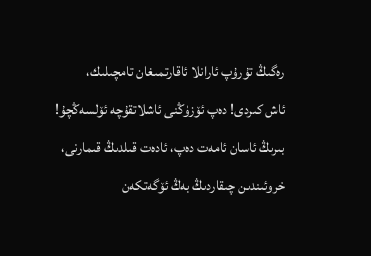رەگىڭ تۇرۇپ ئارانلا ئاقارتمىغان تامچىلىك،
ئاش كىردى! دەپ ئۆزۈڭنى ئاشلاتقۇچە ئۆلسەڭچۇ!
بىرىڭ ئاسان ئامەت دەپ، ئادەت قىلدىڭ قىمارنى،
خروئىندىن چىقاردىڭ بەڭ ئۆگەتكەن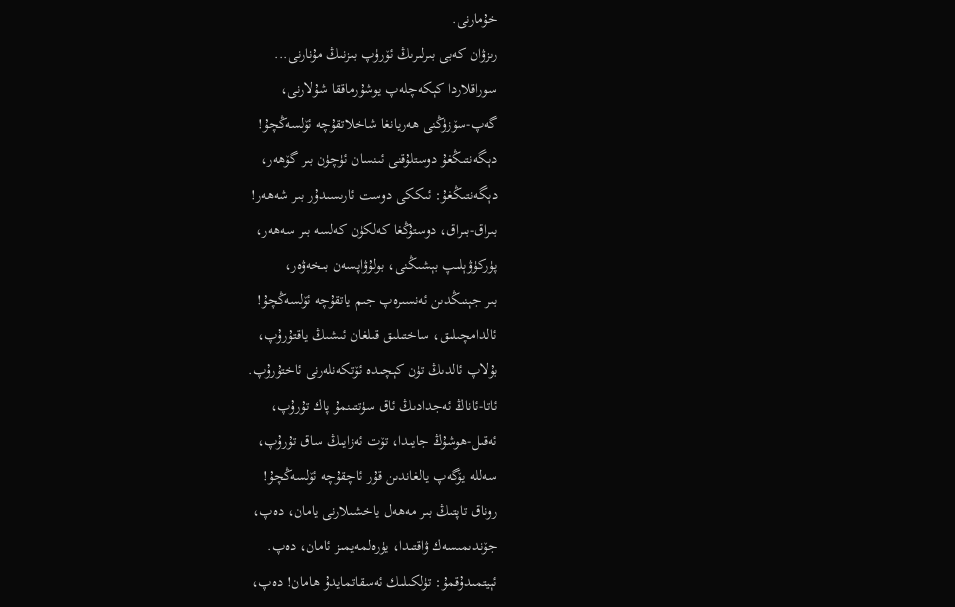خۇمارنى.
رىزۋان كەبى بىرلىرىڭ ئۆرۈپ بىزنىڭ مۇنارنى...
سوراقلاردا كېكەچلەپ يوشۇرماققا شۇلارنى،
گەپ-سۆزۈڭنى ھەريانغا شاخلاتقۇچە ئۆلسەڭچۇ!
دېگەنتىڭغۇ دوستلۇقنى ئىنسان ئۈچۈن بىر گۆھەر،
دېگەنتىڭغۇ: ئىككى دوست ئارىسىدۇر بىر شەھەر!
بىراق-بىراق، دوستۇڭغا كەلكۈن كەلسە بىر سەھەر،
پۈركۈۋېلىپ بېشىڭنى، بولۇۋاپسەن بىخەۋەر،
بىر جېنىڭدىن ئەنسىرەپ جىم ياتقۇچە ئۆلسەڭچۇ!
ئالدامچىلىق، ساختىلىق قىلغان ئىشىڭ ياقتۇرۇپ،
بۇلاپ ئالدىڭ تۈن كېچىدە ئۆتكەنلەرنى ئاختۇرۇپ.
ئاتا-ئاناڭ ئەجدادىڭ ئاق سۈتتىنمۇ پاك تۇرۇپ،
ئەقىل-ھوشۇڭ جايىدا، تۆت ئەزايىڭ ساق تۇرۇپ،
سەللە يۆگەپ يالغاندىن قۇر ئاچقۇچە ئۆلسەڭچۇ!
روناق تاپتىڭ بىر مەھەل ياخشىلارنى يامان، دەپ،
جۆندىمىسەك ۋاقتىدا، يۈرەلمەيمىز ئامان، دەپ.
ئېيتمىدۇقمۇ: تۈلكىلىك ئەسقاتمايدۇ ھامان! دەپ،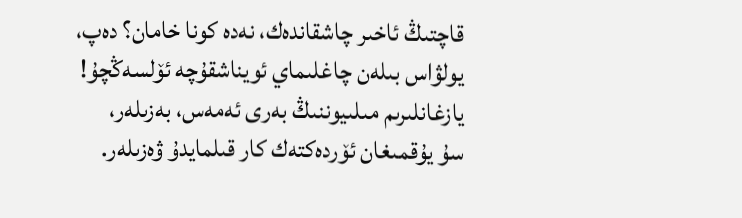قاچتىڭ ئاخىر چاشقاندەك، نەدە كونا خامان؟ دەپ،
يولۋاس بىلەن چاغلىماي ئويناشقۇچە ئۆلسەڭچۇ!
يازغانلىرىم مىلىيوننىڭ بەرى ئەمەس، بەزىلەر،
سۇ يۇقمىغان ئۆردەكتەك كار قىلمايدۇ ۋەزىلەر.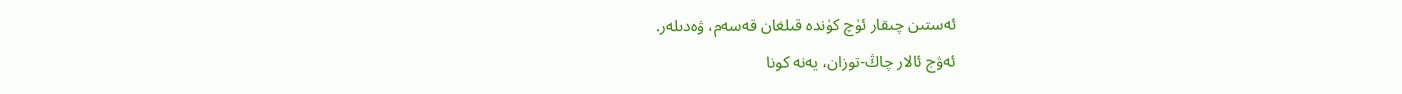ئەستىن چىقار ئۈچ كۈندە قىلغان قەسەم، ۋەدىلەر.
ئەۋج ئالار چاڭ-توزان، يەنە كونا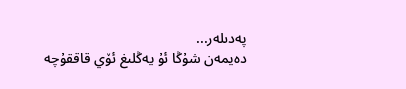پەدىلەر...
دەيمەن شۇڭا ئۇ يەڭلىغ ئۆي قاققۇچە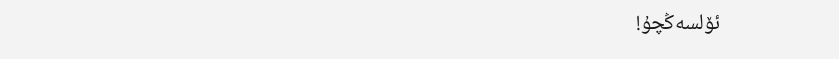ئۆلسەڭچۇ!